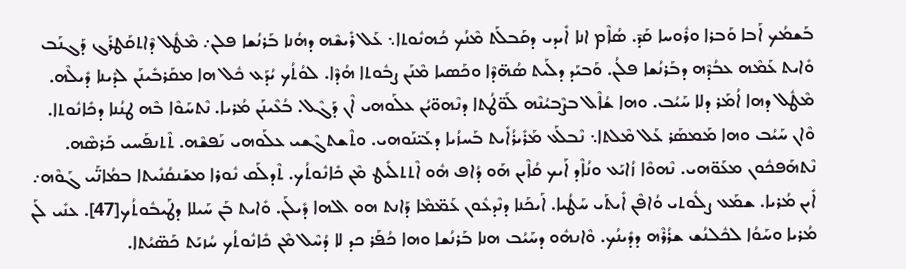ܒܰܫܡܳܟ ܐܰܒܐ ܘܰܒܪܐ ܘܪܽܘܚܐ ܩܰܕ̄. ܣܳܐܶܡ ܐܢܐ ܐܺܝܕܝ ܕܩܰܒܠܰܬ ܡܶܢܳܟ ܟܳܗܢܽܘܬܐ܆ ܥܰܠ ܪܺܝܫܶܗ ܕܗܳܢܐ ܒܰܪܢܳܫܐ ܦܠܢ܇ ܡܶܛܽܠ ܕܶܐܬܩܰܛܪܰܓ ܕܰܓܢܰܒ ܘܺܐܝܬ ܥܰܡܶܗ ܥܒܳܕܶܗ ܕܒܰܪܢܳܫܐ ܦܠܳܢ. ܘܰܒܝܰܕ ܕܠܰܝܬ ܣܳܗ̈ܕܶܐ ܘܟܰܣܝܐ ܡܶܢܰܢ ܨܒܽܘܬܐ ܗܳܕܶܐ. ܠܘܳܬܳܟ ܝܳܕܰܥ ܟܽܠ ܗܐ ܡܩܰܪܒܺܝܢܰܢ ܠܕܺܝܢܐ ܕܺܝܠܶܗ. ܡܶܛܽܠ ܕܗܐ ܐܳܡܰܪ ܕܠܐ ܚܰܝܳܒ. ܘܗܐ ܫܳܐܶܠ ܒܨܶܒܝܳܢܶܗ ܠܰܘ̈ܛܳܬܐ ܕܢܶܗܘ̈ܝܳܢ ܥܠܰܘܗܝ ܐܶܢ ܕܰܓܶܠ. ܒܳܥܶܝܢܰܢ ܡܳܪܝܐ. ܢܶܬܚܰܘܶܐ ܒܶܗ ܛܢܳܢܐ ܕܟܺܐܢܽܘܬܐ. ܘܶܐܢ ܚܰܝܳܒ ܘܗܐ ܡܰܡܣܰܪ ܥܰܠ ܡܶܠܬܐ܆ ܢܶܒܠܰܥ ܡܰܪܺܝܪܳܐܺܝܬ ܒܰܚܙܳܝܐ ܕܥܰܝ̈ܢܰܘܗܝ. ܘܬܶܫܬܓܶܫܝ ܥܠܰܘܗܝ ܢܰܦܫܶܗ. ܬܶܬܢܦܰܚܝ ܟܰܪܣܶܗ. ܢܶܬܗܰܦܟܽܘܢ ܡܥܰܘ̈ܗܝ. ܢܶܗܘܶܐ ܙܳܐܝܰܥ ܘܢܳܐܶܕ ܐܰܝܟ ܩܳܐܶܝܢ ܗܰܘ ܕܳܐܦ ܗܽܘ ܐܶܬܬܠܺܝܛ ܡܶܢ ܟܺܐܢܽܘܬܳܟ. ܬܶܕܠܰܩ ܢܽܘܪܐ ܡܫܰܢܩܳܢܺܝܬܐ ܒܡܳܐܢ̈ܰܝ ܓܰܘܶܗ܇ ܐܺܝܢ ܡܳܪܝܐ. ܫܡܰܥ ܨܠܽܘܬܝ ܘܳܐܦܶܢ ܐܺܝܬܰܝ ܚܰܛܳܝܐ. ܐܰܝܟܰܢܐ ܕܢܶܕܥܽܘܢ ܥܰܡ̈ܡܶܐ ܕܰܐܢܬ ܗܘ ܐܠܗܐ ܕܺܝܠܰܢ. ܘܺܐܝܬ ܒܰܢ ܚܰܝܠܐ ܕܛܰܝܒܽܘܬܳܟ[47]. ܥܢܺܝ ܠܰܢ ܡܳܪܝܐ ܘܚܰܘܳܐ ܠܟܽܠܢܳܫ ܫܪܳܪܶܗ ܕܕܺܝܢܳܟ. ܘܶܐܢܗܽܘ ܕܚܰܝܳܒ ܗܢܐ ܒܰܪܢܳܫܐ ܘܗܐ ܟܳܦܰܪ ܟܕ ܠܐ ܕܳܚܶܠ ܡܶܢ ܟܺܐܢܽܘܬܳܟ ܚܳܙܝܰܬ ܟܰܣ̈ܝܳܬܐ.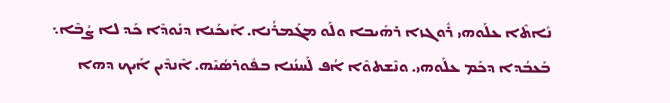ܢܺܐܬܶܐ ܥܠܰܘܗܝ ܪܽܘܓܙܐ ܪܗܺܝܒܐ ܘܠܰܘ ܡܓܰܡܪܳܢܐ. ܐܰܝܟܰܢܐ ܕܢܰܘܕܶܐ ܟܰܕ ܠܐ ܨܳܒܶܐ܆ ܒܰܥܒܳܕܐ ܕܟܰܡ ܥܠܰܘܗܝ. ܘܢܶܫܬܘܶܐ ܐܳܦ ܠܰܚܢܳܢܐ ܒܦܽܘܪܣܳܝܶܗ. ܐܶܢܕܶܝܢ ܐܰܝܟ ܕܗܐ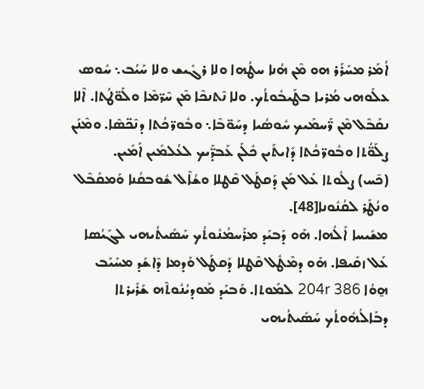ܐܳܡܰܪ ܡܚܰܪܰܪ ܗܘ ܡܶܢ ܗܳܢܐ ܚܛܳܗܐ ܘܠܐ ܪܓܺܝܫ ܘܠܐ ܚܰܝܳܒ܆ ܚܽܘܣ ܥܠܰܘܗܝ ܡܳܪܝܐ ܒܛܰܝܒܽܘܬܳܟ. ܘܠܐ ܢܶܬܢܟܶܐ ܡܶܢ ܚܶܪ̈ܡܶܐ ܘܠܰܘ̈ܛܳܬܐ. ܐܶܠܐ ܢܩܰܒܶܠ ܡܶܢ ܪ̈ܰܚܡܰܝܟ ܚܽܘܣܳܝܐ ܕܚܰܘ̈ܒܶܐ܆ ܘܒܽܘܪ̈ܟܳܬܐ ܕܢܶܟ̈ܣܶܐ. ܘܡܶܢܰܢ ܨܠܰܘ̈ܳܬܐ ܘܒܽܘܪ̈ܟܳܬܐ ܕܺܐܝܬܰܝܢ ܟܽܠܰܢ ܥܰܒܕ̈ܰܝܟ ܠܥܳܠܡܺܝܢ ܐܰܡܺܝܢ.
(ܟ̄ܚ) ܨܠܽܘܬܐ ܥܰܠ ܡܰܢ ܕܰܩܛܰܠ ܩܶܛܠܐ ܘܫܳܐܶܠ ܫܽܘܒܩܳܢܐ ܘܰܡܩܰܒܶܠ ܘܢܳܛܰܪ ܠܩܳܢܽܘܢܐ[48].
ܡܫܺܝܚܐ ܐܰܠܳܗܐ. ܗܰܘ ܕܰܒܝܰܕ ܡܪܰܚܡܳܢܽܘܬܳܟ ܚܰܣܺܝܬܳܝܗܝ ܠܓܰܝܳܣܐ ܥܰܠ ܙܩܺܝܦܐ. ܗܰܘ ܕܡܶܛܽܠ ܩܶܛܠܐ ܕܰܩܛܰܠ ܘܰܕܡܐ ܕܶܐܫܰܕ ܡܚܰܝܰܒ ܗ̱ܘܳܐ 204r 386 ܠܡܰܘܬܐ. ܘܰܒܝܰܕ ܡܰܘܕܝܳܢܽܘܬܶܗ ܫܰܪܺܝܪܬܐ ܕܒܰܐܠܳܗܽܘܬܳܟ ܚܰܣܺܝܬܳܝܗܝ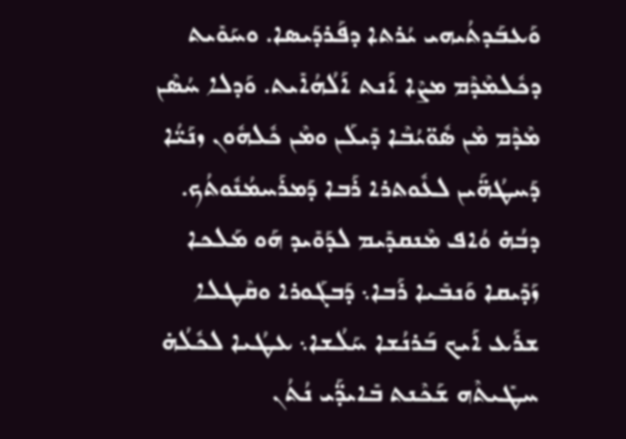ܘܰܥܒܰܕܬܳܝܗܝ ܝܳܪܬܐ ܕܦܰܪܕܰܝܣܐ. ܘܚܰܘܺܝܬ ܕܟܽܠܡܶܕܶܡ ܡܨܶܐ ܐܰܢܬ ܐܰܠܳܗܳܐܺܝܬ. ܘܰܕܠܐ ܚܳܣܶܢ ܡܶܕܶܡ ܡܶܢ ܣܽܘ̈ܝܳܒܶܐ ܕܺܝܠܰܢ ܘܡܶܢ ܟܽܠܗܽܘܢ ܙܢܰܝ̈ܳܐ ܕܰܚܛܳܗ̈ܰܝܢ ܠܥܽܘܬܪܐ ܪܰܒܐ ܕܰܡܪܰܚܡܳܢܽܘܬܳܟ. ܕܒܳܗ̇ ܘܳܐܦ ܡܶܢܩܕܺܝܡ ܠܕܰܘܺܝܕ ܗܰܘ ܡܰܠܟܐ ܙܰܕܺܝܩܐ ܘܰܢܒܺܝܐ ܪܰܒܐ܆ ܕܰܒܓܰܘܪܐ ܘܩܶܛܠܐ ܫܪܰܥ ܐܰܝܟ ܒܰܪܢܳܫܐ ܚܰܠܳܫܐ܆ ܥܛܳܝܐ ܠܟܽܠܳܗ̇ ܚܛܺܝܬܶܗ ܫܰܟܶܢܬ ܒܺܐܝܕ̈ܰܝ ܢܳܬܳܢ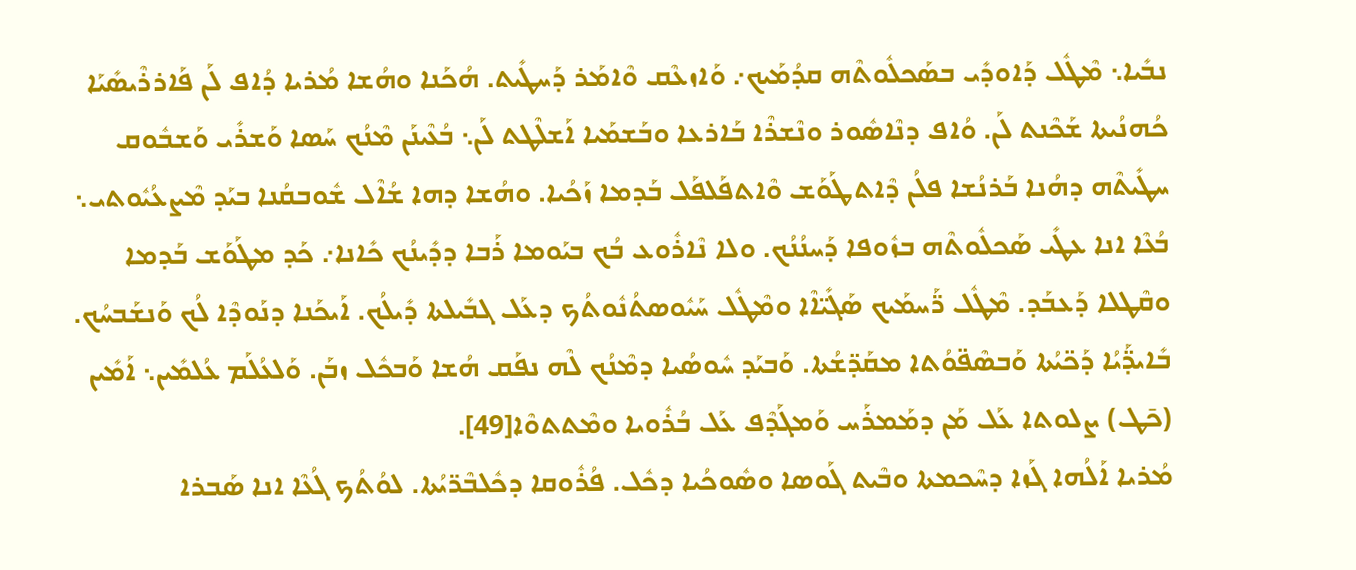ܢܒܺܝܐ܆ ܡܶܛܽܠ ܕܰܐܘܕܺܝ ܒܣܰܟܠܽܘܬܶܗ ܩܕܳܡܰܝܟ܇ ܘܰܐܙܥܶܩ ܘܶܐܡܰܪ ܕܰܚܛܺܝܬ. ܗܳܟܰܢܐ ܘܗܳܫܐ ܡܳܪܝܐ ܕܳܐܦ ܠܰܢ ܦܰܐܪܪܶܝܣܺܝܰܐ ܟܳܗܢܳܝܬܐ ܫܰܟܶܢܬ ܠܰܢ. ܘܳܐܦ ܕܢܶܐܣܽܘܪ ܘܢܶܫܪܶܐ ܒܰܐܪܥܐ ܘܒܰܫܡܰܝܐ ܐܰܫܠܶܛܬ ܠܰܢ܆ ܒܳܥܶܝܢܰܢ ܡܶܢܳܟ ܚܰܣܐ ܘܰܫܪܺܝ ܘܰܫܒܽܘܩ ܚܛܺܝܬܶܗ ܕܗܳܢܐ ܒܰܪܢܳܫܐ ܦܠܳܢ ܕܶܐܬܛܰܘܰܫ ܘܶܐܬܦܰܠܦܰܠ ܒܰܕܡܐ ܙܰܟܳܝܐ. ܘܗܳܫܐ ܕܗܐ ܫܳܐܶܠ ܫܽܘܒܩܳܢܐ ܒܝܰܕ ܡܶܨܥܳܝܽܘܬܝ܆ ܒܳܥܶܐ ܐܢܐ ܥܛܺܝ ܣܰܟܠܽܘܬܶܗ ܒܙܽܘܦܐ ܕܰܚܢܳܢܳܟ. ܘܠܐ ܢܶܐܪܽܘܥ ܒܳܟ ܒܝܰܘܡܐ ܪܰܒܐ ܕܕܺܝܢܳܟ ܟܺܐܢܐ܇ ܟܰܕ ܡܛܰܘܰܫ ܒܰܕܡܐ ܘܩܶܛܠܐ ܕܰܥܒܰܕ. ܡܶܛܽܠ ܪ̈ܰܚܡܰܝܟ ܣܰܓܺܝ̈ܐܶܐ ܘܡܶܛܽܠ ܚܰܝܽܘܣܬܳܢܽܘܬܳܟ ܕܥܰܠ ܓܒܺܝܠܬܐ ܕܺܝܠܳܟ. ܐܰܝܟܰܢܐ ܕܢܰܘܕܶܐ ܠܳܟ ܘܰܢܫܰܒܚܳܟ. ܒܺܐܝܕ̈ܰܝܳܐ ܕܰܟ̈ܝܳܬܐ ܘܰܒܣܶܦ̈ܘܳܬܐ ܡܩܰܕ̈ܫܳܬܐ. ܘܰܒܝܰܕ ܚܽܘܣܳܝܐ ܕܡܶܢܳܟ ܠܶܗ ܢܦܰܩ ܗܳܫܐ ܘܰܒܟܽܠ ܙܒܰܢ. ܘܰܠܥܳܠܰܡ ܥܳܠܡܺܝܢ܆ ܐܰܡܺܝܢ
(ܟ̄ܛ) ܨܠܘܬܐ ܥܰܠ ܡܰܢ ܕܡܰܡܪܰܚ ܘܰܡܓܰܕܶܦ ܥܰܠ ܒܳܪܽܘܝܐ ܘܡܶܬܬܘܶܐ[49].
ܡܳܪܝܐ ܐܰܠܳܗܐ ܓܰܙܐ ܕܚܶܟܡܬܐ ܘܒܶܝܬ ܓܰܘܣܐ ܘܣܽܘܟܳܝܐ ܕܟܽܠ. ܦܳܪܽܘܩܐ ܕܟܽܠܒܶܪ̈ܝܳܬܐ. ܠܘܳܬܳܟ ܓܳܥܶܐ ܐܢܐ ܣܰܒܪܐ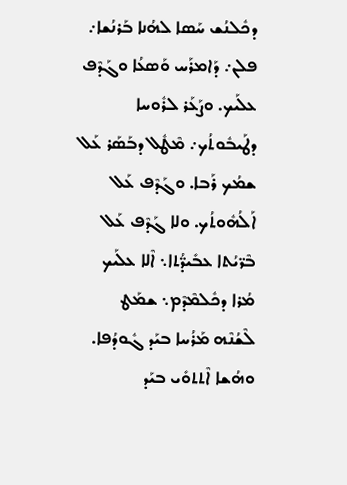ܕܟܽܠܢܳܫ ܚܰܣܐ ܠܗܳܢܐ ܒܰܪܢܳܫܐ܇ ܦܠܢ܇ ܕܰܐܡܪܰܚ ܘܰܣܥܳܐ ܘܓܰܕܶܦ ܥܠܰܝܟ. ܘܨܰܥܰܪ ܠܪܽܘܚܐ ܕܛܰܝܒܽܘܬܳܟ܇ ܡܶܛܽܠ ܕܒܰܣܰܪ ܥܰܠ ܫܡܳܟ ܪܰܒܐ. ܘܓܰܕܶܦ ܥܰܠ ܐܰܠܳܗܽܘܬܳܟ. ܘܠܐ ܓܰܕܶܦ ܥܰܠ ܒܶܪ̈ܝܳܬܐ ܥܒܺܝܕ̈ܳܬܐ܆ ܐܶܠܐ ܥܠܰܝܟ ܡܳܪܐ ܕܟܽܠܡܶܕܶܡ܆ ܫܡܰܛ ܠܶܫܳܢܶܗ ܡܰܪܳܚܐ ܒܝܰܕ ܓܽܘܕܳܦܐ. ܘܗܳܫܐ ܐܶܬܬܘܺܝ ܒܝܰܕ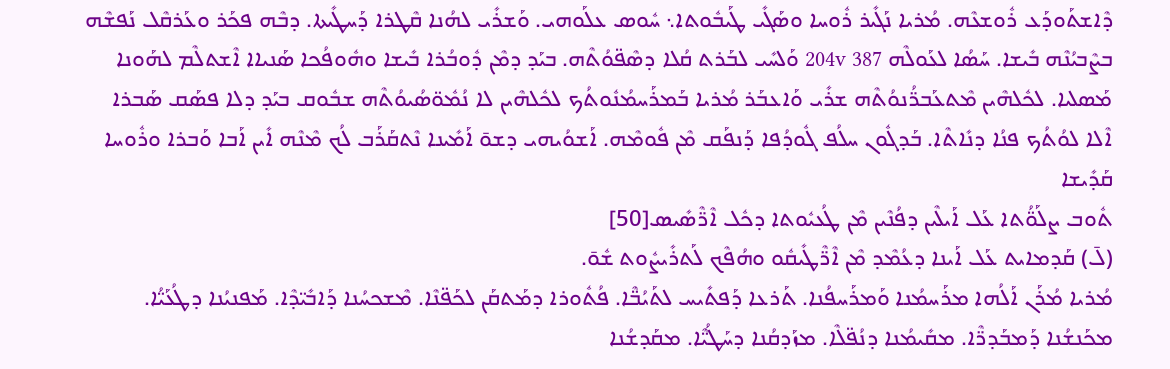ܕܶܐܫܬܰܘܕܰܥ ܪܽܘܫܥܶܗ. ܡܳܪܝܐ ܢܰܓܺܝܪ ܪܽܘܚܐ ܘܣܰܓܺܝ ܛܰܝܒܽܘܬܐ܆ ܚܽܘܣ ܥܠܰܘܗܝ. ܘܰܫܪܺܝ ܠܗܳܢܐ ܩܶܛܪܐ ܕܰܚܛܺܝܬܐ. ܕܒܶܗ ܦܟܰܪ ܘܥܰܪܩܶܠ ܢܰܦܫܶܗ ܒܨܶܒܝܳܢܶܗ ܒܺܝܫܐ. ܚܰܣܳܐ ܠܥܰܘܠܶܗ 204v 387 ܘܰܠܚܺܝ ܠܒܰܪܬ ܩܳܠܐ ܕܣܶܦ̈ܘܳܬܶܗ. ܒܝܰܕ ܕܡܶܢ ܕܽܘܒܳܪܐ ܒܺܝܫܐ ܘܗܽܘܦܳܟܐ ܣܰܢܝܐܐ ܐܶܫܬܠܶܡ ܠܗܰܘܢܐ ܡܰܣܠܝܐ. ܠܟܽܠܗܶܝܢ ܡܶܬܥܰܒܪ̈ܳܢܘܳܬܶܗ ܫܪܺܝ ܘܰܐܥܒܰܪ ܡܳܪܝܐ ܒܰܡܪܰܚܡܳܢܽܘܬܳܟ ܠܟܽܠܗܶܝܢ ܠܐ ܢܳܡܽܘ̈ܣܳܝܘܳܬܶܗ ܫܒܽܘܩ ܒܝܰܕ ܕܠܐ ܦܣܰܩ ܣܰܒܪܐ ܐܶܠܐ ܠܘܳܬܳܟ ܦܢܳܐ ܕܢܺܐܬܶܐ. ܒܰܕܓܽܘܢ ܚܠܳܦ ܓܽܘܕܳܦܐ ܕܰܢܦܰܩ ܡܶܢ ܦܽܘܡܶܗ. ܐܰܫܘܳܝܗܝ ܕܫܘ̄ ܐܰܡܺܝܢܐ ܢܶܬܩܰܪܰܒ ܠܳܟ ܡܶܢܶܗ ܐܺܝܢ ܐܰܒܐ ܘܰܒܪܐ ܘܪܽܘܚܐ ܩܰܕܺܝܫܐ
ܬܽܘܒ ܨܠܰܘ̈ܳܬܐ ܥܰܠ ܐܰܝܠܶܝܢ ܕܦܳܢܶܝܢ ܡܶܢ ܛܳܥܝܽܘܬܐ ܕܟܽܠ ܐܶܪ̈ܶܣܺܝܣ[50]
(ܠ̄) ܩܰܕܡܐܝܬ ܥܰܠ ܐܰܝܢܐ ܕܥܳܡܶܕ ܡܶܢ ܐܶܪ̈ܶܛܺܝܩܽܘ ܘܗܳܦܶܟ ܠܰܬܪܺܝܨܽܘܬ ܫܽܘ̄.
ܡܳܪܝܐ ܡܳܪܰܢ ܐܰܠܳܗܐ ܡܪܰܚܡܳܢܐ ܘܰܡܪܰܚܦܳܢܐ. ܬܰܪܥܐ ܕܰܦܬܺܝܚ ܠܬܰܝܳܒ̈ܶܐ. ܦܳܬܽܘܪܐ ܕܡܰܬܩܰܢ ܠܟܰܦ̈ܢܶܐ. ܡܶܫܟܚܳܢܐ ܕܰܐܒܺܝ̈ܕܶܐ. ܡܰܦܢܝܳܢܐ ܕܛܳܥܰܝ̈ܳܐ. ܡܟܰܢܫܳܢܐ ܕܰܡܒܰܕܪ̈ܶܐ. ܡܩܺܝܡܳܢܐ ܕܢܳܦ̈ܠܶܐ. ܡܙܰܕܩܳܢܐ ܕܚܰܛܳܝ̈ܶܐ. ܡܩܰܕܫܳܢܐ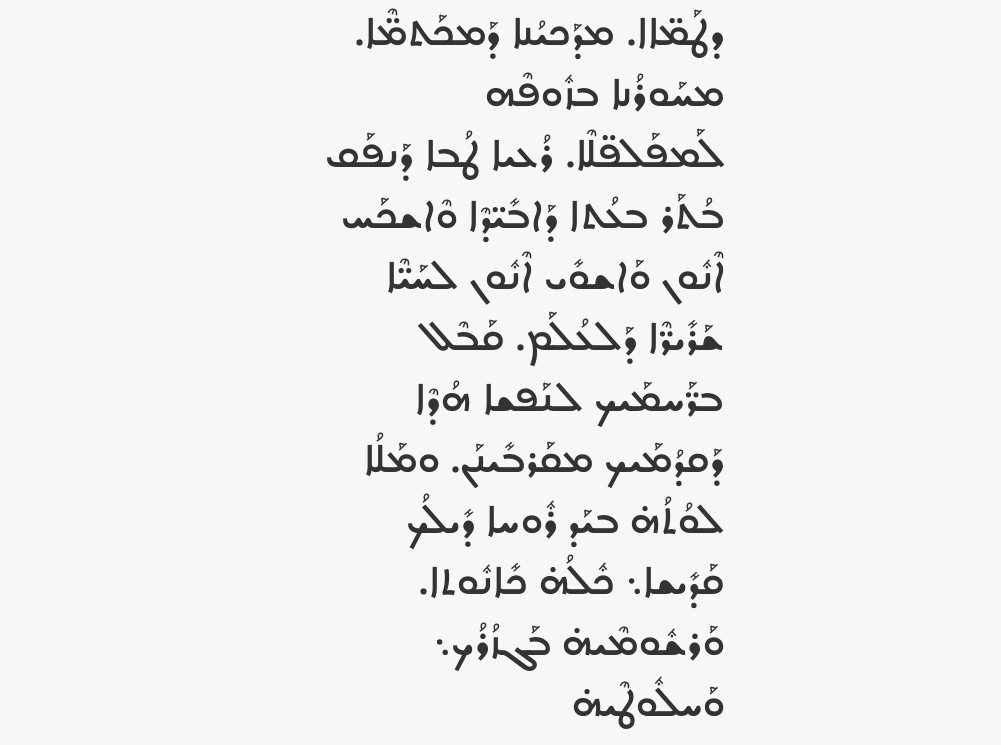ܕܛܰܡ̈ܐܐ. ܡܕܰܟܝܳܢܐ ܕܰܡܟܰܬܡ̈ܶܐ. ܡܚܰܘܪܳܢܐ ܒܙܽܘܦܶܗ ܠܰܡܦܰܠܦ̈ܠܶܐ. ܪܳܥܝܐ ܛܳܒܐ ܕܰܢܦܰܩ ܒܳܬܰܪ ܒܥܳܬܐ ܕܰܐܒܺܝ̈ܕܶܐ ܘܶܐܫܟܰܚ ܐܶܢܽܘܢ ܘܰܐܫܘܺܝ ܐܶܢܽܘܢ ܠܚܰܝ̈ܶܐ ܫܰܪܺܝܪ̈ܶܐ ܕܰܠܥܳܠܰܡ. ܩܰܒܶܠ ܒܪ̈ܰܚܡܰܝܟ ܠܢܰܦܫܐ ܗܳܕܶܐ ܕܰܩܕܳܡܰܝܟ ܡܩܰܪܒܺܝܢܰܢ. ܘܡܰܠܳܐ ܠܘܳܬܳܗ̇ ܒܝܰܕ ܪܽܘܚܐ ܕܺܝܠܳܟ ܩܰܕܺܝܫܐ܆ ܟܽܠܳܗ̇ ܟܺܐܢܽܘܬܐ. ܘܰܪܫܽܘܡܶܝܗ̇ ܒܰܓܙܳܪܳܟ܆ ܘܰܚܠܽܘܛܶܝܗ̇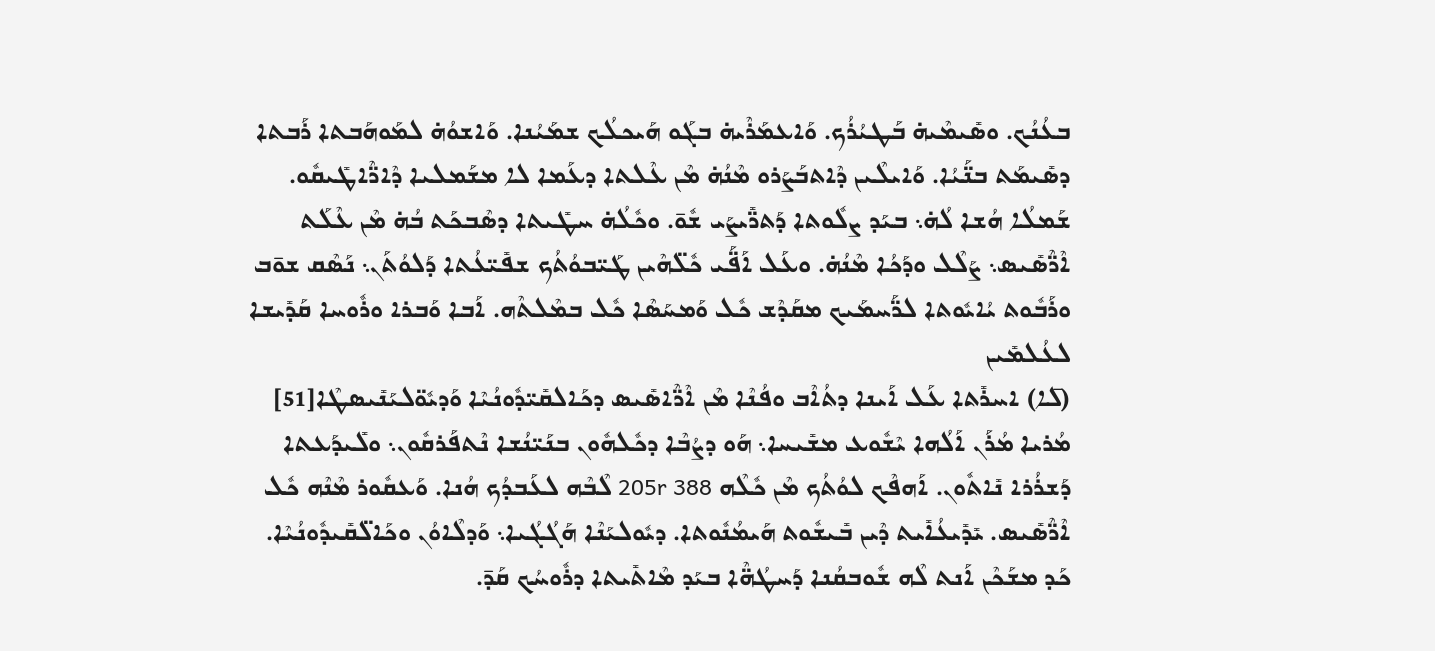ܒܥܳܢܳܟ. ܘܣܺܝܡܶܝܗ̇ ܒܰܛܝܳܪܳܟ. ܘܰܐܥܡܰܪܶܝܗ̇ ܒܓܰܘ ܗܰܝܟܠܳܟ ܫܡܰܝܳܢܐ. ܘܰܐܫܘܳܗ̇ ܠܡܰܘܗܰܒܬܐ ܪܰܒܬܐ ܕܣܺܝܡܰܬ ܒܢ̈ܰܝܳܐ. ܘܰܐܝܠܶܝܢ ܕܶܐܬܒܰܨܰܪܘ ܡܶܢܳܗ̇ ܡܶܢ ܥܶܠܬܐ ܕܥܰܡܐ ܠܐ ܡܫܰܡܠܝܐ ܕܶܐܪ̈ܶܐܛܺܝܩܽܘ. ܫܰܡܠܳܐ ܗܳܫܐ ܠܳܗ̇܆ ܒܝܰܕ ܨܠܽܘܬܐ ܕܰܬܪ̈ܺܝܨܰܝ ܫܽܘ̄. ܘܟܽܠܳܗ̇ ܚܛܺܝܬܐ ܕܣܶܒܟܰܬ ܒܳܗ̇ ܡܶܢ ܥܶܠܰܬ ܐܶܪ̈ܶܣܺܝܣ܆ ܨܰܠܶܠ ܘܕܰܟܳܐ ܡܶܢܳܗ̇. ܘܥܰܠ ܐܰܦ̈ܰܝ ܟܽܠ̈ܗܶܝܢ ܛܰܝ̈ܒܘܳܬܳܟ ܫܦܺܝ̈ܥܳܬܐ ܕܰܠܘܳܬܰܢ܆ ܢܰܣܶܩ ܫܘ̄ܒ ܘܪܰܒܽܘܬ ܝܳܐܝܽܘܬܐ ܠܪ̈ܰܚܡܰܝܟ ܡܩܰܕܶܫ ܟܽܠ ܘܰܡܚܰܣܶܐ ܟܽܠ ܒܡܶܠܬܶܗ. ܐܰܒܐ ܘܰܒܪܐ ܘܪܽܘܚܐ ܩܰܕܺܝܫܐ ܠܥܳܠܡܺܝܢ
(ܠ̄ܐ) ܐܚܪܺܬܐ ܥܰܠ ܐܰܝܢܐ ܕܬܳܐܶܒ ܘܦܳܢܶܐ ܡܶܢ ܐܶܪ̈ܶܐܣܺܝܣ ܕܟܰܐܠܩܺܝ̈ܕܽܘܢܳܝܶܐ ܘܰܕܝܽܘ̈ܠܝܰܢܺܝܣܛܶܐ[51]
ܡܳܪܝܐ ܡܳܪܰܢ ܐܰܠܳܗܐ ܝܶܫܽܘܥ ܡܫܺܝܚܐ܆ ܗܰܘ ܕܨܳܒܶܐ ܕܟܽܠܗܽܘܢ ܒܢܰܝ̈ܢܳܫܐ ܢܶܬܦܰܪܩܽܘܢ܆ ܘܠܺܝܕܰܥܬܐ ܕܰܫܪܳܪܐ ܢܺܐܬܽܘܢ. ܐܰܗܦܶܟ ܠܘܳܬܳܟ ܡܶܢ ܟܽܠܶܗ 205r 388 ܠܶܒܶܗ ܠܥܰܒܕܳܟ ܗܳܢܐ. ܘܰܥܩܽܘܪ ܡܶܢܶܗ ܟܽܠ ܐܶܪ̈ܶܣܺܝܣ. ܝܺܕܺܝܥܳܐܺܝܬ ܕܶܝܢ ܒܺܝܫܽܘܬ ܗܰܝܡܳܢܽܘܬܐ. ܕܝܽܘܠܝܰܢܶܐ ܗܰܓܳܓܳܝܐ܆ ܘܰܕܠܶܐܘܳܢ ܘܟܰܐܠ̈ܩܺܝܕܽܘܢܳܝܶܐ. ܟܰܕ ܡܫܰܟܶܢ ܐܰܢܬ ܠܶܗ ܫܽܘܒܩܳܢܐ ܕܰܚܛܳܗ̈ܶܐ ܒܝܰܕ ܡܶܐܬܺܝܬܐ ܕܪܽܘܚܳܟ ܩܰܕ̄.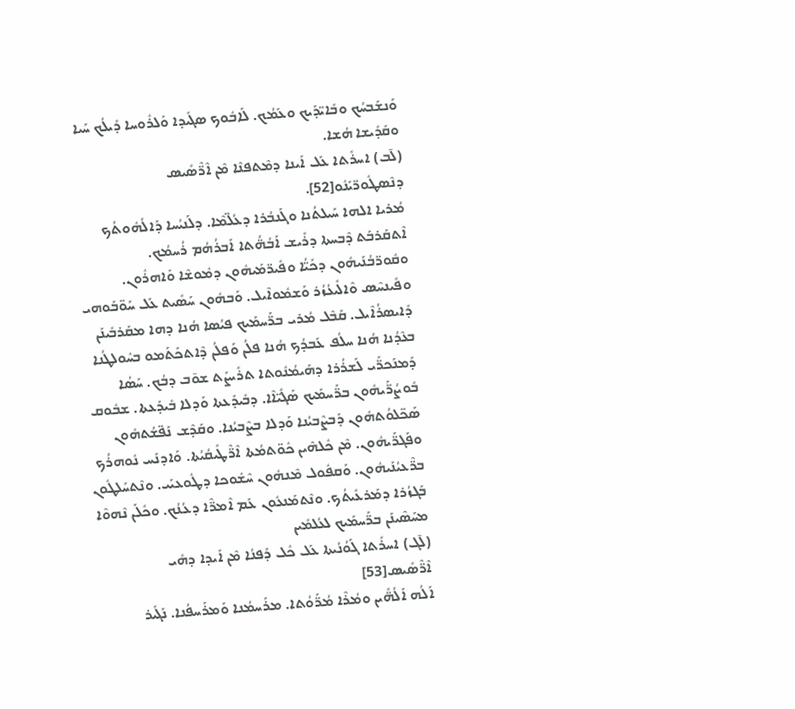ܘܰܢܫܰܒܚܳܟ ܘܒܺܐܝ̈ܕܰܝܟ ܘܥܰܡܳܟ. ܠܰܐܒܽܘܟ ܣܓܺܝܕܐ ܘܰܠܪܽܘܚܐ ܕܺܝܠܳܟ ܚܰܝܐ ܘܩܰܕܺܝܫܐ ܗܳܫܐ.
(ܠ̄ܒ) ܐܚܪܺܬܐ ܥܰܠ ܐܰܝܢܐ ܕܡܶܬܦܢܶܐ ܡܶܢ ܐܶܪ̈ܶܣܺܝܣ ܕܢܶܣܛܽܘܪ̈ܝܰܢܽܘ[52].
ܡܳܪܝܐ ܐܠܗܐ ܚܰܝܠܬܳܢܐ ܘܓܰܢܒܳܪܐ ܕܥܳܠ̈ܡܶܐ. ܕܠܰܢܝܳܚܐ ܕܰܐܠܳܗܽܘܬܳܟ ܐܶܬܩܰܪܒܰܬ ܕܶܒܚܬܐ ܕܪܺܝܫ ܐܰܒܳܗ̈ܳܬܐ ܐܰܒܪܳܗܳܡ ܪܳܚܡܳܟ. ܘܩܽܘܪ̈ܒܳܢܰܝܗܽܘܢ ܕܟܰܝ̈ܳܐ ܘܦܺܝܪ̈ܡܰܝܗܽܘܢ ܕܡܽܘܫܶܐ ܘܰܐܗܪܽܘܢ. ܘܦܺܝܢܚܶܣ ܘܶܐܠܺܝܥܳܙܳܪ ܘܰܫܡܽܘܐܶܝܠ. ܘܰܒܗܽܘܢ ܚܰܣܺܝܬ ܥܰܠ ܚܰܘ̈ܒܰܘܗܝ ܕܺܐܝܣܪܳܐܶܝܠ. ܩܰܒܶܠ ܡܳܪܝ ܒܪ̈ܰܚܡܰܝܟ ܦܝܳܣܐ ܗܳܢܐ ܕܗܐ ܡܩܰܪܒܺܝܢܰܢ ܒܥܶܕܳܢܐ ܗܳܢܐ ܚܠܳܦ ܥܰܒܕܳܟ ܗܳܢܐ ܦܠܳܢ ܘܰܦܠܳܢ ܕܶܐܬܟܰܬܰܡܘ ܒܚܽܘܠܛܳܢܐ ܕܰܡܢܰܟܪ̈ܰܝ ܠܰܫܪܳܪܐ ܕܗܰܝܡܳܢܽܘܬܐ ܬܪܺܝܨܰܬ ܫܘ̄ܒ ܕܒܳܟ. ܚܰܣܳܐ ܒܽܘܨܳܪ̈ܰܝܗܽܘܢ ܒܪ̈ܰܚܡܰܝܟ ܣܰܓܺܝ̈ܐܶܐ. ܕܒܺܝܕܰܥܬܐ ܘܰܕܠܐ ܒܺܝܕܰܥܬܐ. ܫܒܽܘܩ ܣܰܟ̈ܠܘܳܬܗܽܘܢ ܕܰܒܨܶܒܝܳܢܐ ܘܰܕܠܐ ܒܨܶܒܝܳܢܐ. ܘܩܰܕܶܫ ܢܰܦ̈ܫܳܬܗܽܘܢ ܘܦܰܓܪ̈ܰܝܗܽܘܢ. ܡܶܢ ܟܽܠܗܶܝܢ ܟܽܘ̈ܬܡܳܬܐ ܐܶܪ̈ܶܛܺܝܩܳܝܳܬܐ. ܘܰܐܕܢܰܚ ܢܽܘܗܪܳܟ ܒܪ̈ܶܥܝܳܢܰܝܗܽܘܢ. ܘܰܩܦܽܘܠ ܡܶܢܗܽܘܢ ܚܶܫܽܘܟܐ ܕܛܽܘܥܝܰܝ. ܘܢܶܬܚܰܠܛܽܘܢ ܒܰܓܙܳܪܐ ܕܡܰܪܥܺܝܬܳܟ. ܘܢܶܬܡܰܢܥܽܘܢ ܥܰܡ ܐܶܡܪ̈ܶܐ ܕܥܳܢܳܟ. ܘܟܽܠܰܢ ܢܶܗܘܶܐ ܡܚܰܣܶܝܢܰܢ ܒܪ̈ܰܚܡܰܝܟ ܠܥܳܠܡܺܝܢ
(ܠ̄ܓ) ܐܚܪܺܬܐ ܓܰܘܳܢܳܝܬܐ ܥܰܠ ܟܽܠ ܕܰܦܢܳܐ ܡܶܢ ܐܰܝܕܐ ܕܗܺܝ ܐܶܪ̈ܶܣܺܝܣ[53]
ܐܰܠܳܗ ܐܰܠܳܗ̈ܺܝܢ ܘܡܳܪܶܐ ܡܳܪ̈ܰܘܳܬܐ. ܡܪܰܚܡܳܢܐ ܘܰܡܪܰܚܦܳܢܐ. ܢܰܓܺܝܪ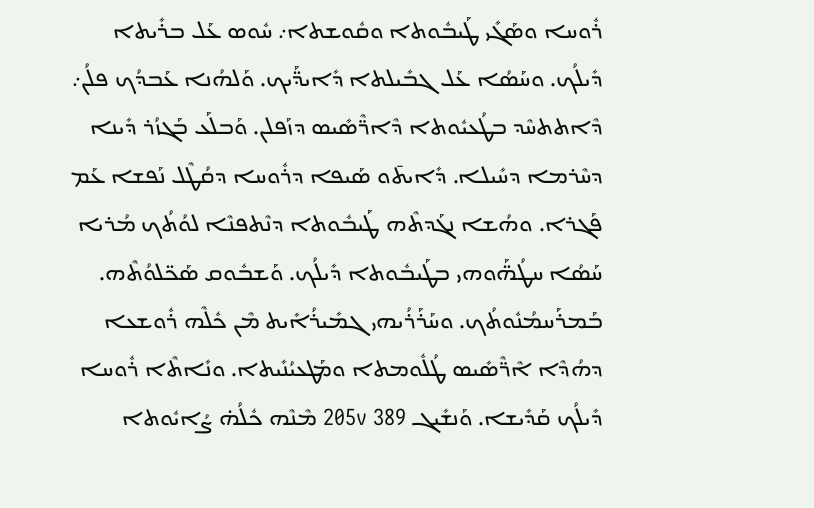ܪܽܘܚܐ ܘܣܰܓܺܝ ܛܰܝܒܽܘܬܐ ܘܩܽܘܫܬܐ܇ ܚܽܘܣ ܥܰܠ ܒܪܺܝܬܐ ܕܺܝܠܳܟ. ܘܚܰܣܳܐ ܥܰܠ ܓܒܺܝܠܬܐ ܕܺܐܝܕ̈ܰܝܟ. ܘܰܠܗܳܢܐ ܥܰܒܕܳܟ ܦܠܳܢ܇ ܕܶܐܬܬܚܶܕ ܒܛܳܥܝܽܘܬܐ ܕܶܐܪ̈ܶܣܺܝܣ ܕܙܰܦܠܢ. ܘܰܒܠܰܥ ܒܰܓܙܳܪ ܕܺܝܢܐ ܕܚܶܪܡܐ ܕܚܺܝܠܐ. ܕܺܐܝܬ̄ܘ ܣܰܝܦܐ ܕܪܽܘܚܐ ܕܩܳܛܶܠ ܢܰܦܫܐ ܥܰܡ ܦܰܓܪܐ. ܘܗܳܫܐ ܢܓܰܕܬܶܗ ܛܰܝܒܽܘܬܐ ܕܢܶܬܦܢܶܐ ܠܘܳܬܳܟ ܡܳܪܝܐ ܚܰܣܳܐ ܚܛܳܗ̈ܰܘܗܝ ܒܛܰܝܒܽܘܬܐ ܕܺܝܠܳܟ. ܘܰܫܒܽܘܩ ܣܰܟ̈ܠܘܳܬܶܗ. ܒܰܡܪܰܚܡܳܢܽܘܬܳܟ. ܘܚܰܪܰܪܳܝܗܝ ܓܡܺܝܪܳܐܺܝܬ ܡܶܢ ܟܽܠܶܗ ܪܽܘܫܥܐ ܕܗܳܕܶܐ ܐܶܪ̈ܶܣܺܝܣ ܛܳܠܽܘܡܬܐ ܘܡܰܛܥܝܳܢܺܝܬܐ. ܘܢܺܐܬܶܐ ܪܽܘܚܐ ܕܺܝܠܳܟ ܩܰܕܺܝܫܐ. ܘܰܢܫܺܝܓ 205v 389 ܡܶܢܶܗ ܟܽܠܳܗ̇ ܨܳܐܝܽܘܬܐ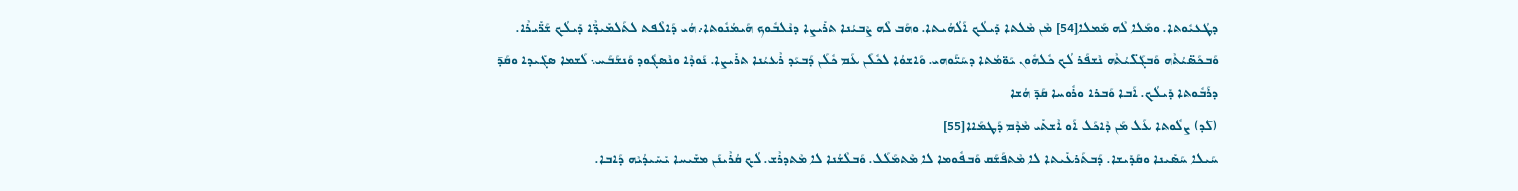ܕܛܳܥܝܽܘܬܐ. ܘܡܰܠܐ ܠܶܗ ܡܰܡܠܐ[54] ܡܶܢ ܡܶܠܬܐ ܕܺܝܠܳܟ ܐܰܠܳܗܳܝܬܐ. ܘܗܰܒ ܠܶܗ ܨܶܒܝܳܢܐ ܬܪܺܝܨܐ ܕܢܶܠܒܽܘܟ ܗܰܝܡܳܢܽܘܬܐ܇ ܗܳܝ ܕܰܐܠܶܦܬ ܠܬܰܠܡܺܝܕ̈ܶܐ ܕܺܝܠܳܟ ܫܰܪ̈ܺܝܪܶܐ. ܘܰܒܟܰܣ̈ܝܳܬܶܗ ܘܰܒܓܰܠ̈ܝܳܬܶܗ ܢܶܫܦܰܪ ܠܳܟ ܟܽܠܗܽܘܢ ܝܰܘ̈ܡܳܬܐ ܕܚܰܝ̈ܰܘܗܝ. ܘܰܐܫܘܳܐ ܠܟܽܠܰܢ ܥܰܡ ܟܽܠܰܢ ܕܰܒܝܰܕ ܪܶܥܝܳܢܐ ܬܪܺܝܨܐ. ܢܰܘܕܶܐ ܘܢܶܣܓܽܘܕ ܘܰܢܫܰܒܰܚ܆ ܠܰܫܡܐ ܣܓܺܝܕܐ ܘܩܰܕ̄ ܕܪܰܒܽܘܬܐ ܕܺܝܠܳܟ. ܐܰܒܐ ܘܰܒܪܐ ܘܪܽܘܚܐ ܩܰܕ̄ ܗܳܫܐ
(ܠ̄ܕ) ܨܠܽܘܬܐ ܥܰܠ ܡܰܢ ܕܶܐܟܰܠ ܐܰܘ ܐܶܫܬܺܝ ܡܶܕܶܡ ܕܰܛܡܰܐܐ[55]
ܚܰܝܠܐ ܚܰܣܺܝܢܐ ܘܩܰܕܺܝܫܐ. ܕܰܒܬܰܪܥܺܝܬܐ ܠܐ ܡܶܬܦܰܫܰܩ ܘܰܒܦܽܘܡܐ ܠܐ ܡܶܬܡܰܠܰܠ. ܘܰܒܠܶܫܳܢܐ ܠܐ ܡܶܬܕܪܶܫ. ܠܳܟ ܩܳܪܶܝܢܰܢ ܡܫܺܝܚܐ ܝܺܚܺܝܕܳܝܶܗ ܕܰܐܒܐ.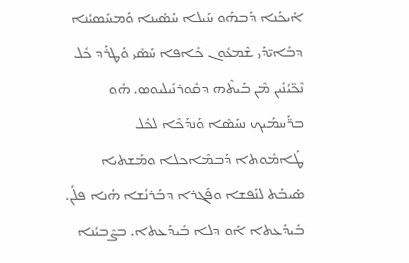ܐܰܝܟܰܢܐ ܕܰܒܗܰܘ ܚܰܝܠܐ ܚܰܣܺܝܢܐ ܘܰܡܚܰܣܝܳܢܐ ܕܒܺܐܝ̈ܕܰܝ ܫܶܡܥܽܘܢ ܟܺܐܦܐ ܚܰܣܺܝ ܘܰܛܪܰܕ ܟܽܠ ܢܶܟ̈ܝܳܢܺܝܢ ܡܶܢ ܒܰܝܬܶܗ ܕܩܽܘܪܢܺܝܠܝܘܣ. ܗܽܘ ܒܪ̈ܰܚܡܰܝܟ ܢܚܰܣܶܐ ܘܰܢܕܰܟܶܐ ܠܟܽܠ ܛܰܐܡܽܘܬܐ ܕܰܒܡܶܐܟܠܐ ܘܡܰܫܬܝܐ ܣܰܝܒܰܬ ܠܢܰܦܫܐ ܘܦܰܓܪܐ ܕܒܰܪܢܳܫܐ ܗܳܢܐ ܦܠܳܢ. ܒܺܝܕܰܥܬܐ ܐܰܘ ܕܠܐ ܒܺܝܕܰܥܬܐ. ܒܨܶܒܝܳܢܐ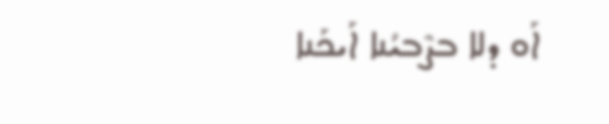ܐܰܘ ܕܠܐ ܒܨܶܒܝܳܢܐ ܐܰܝܟܰܢܐ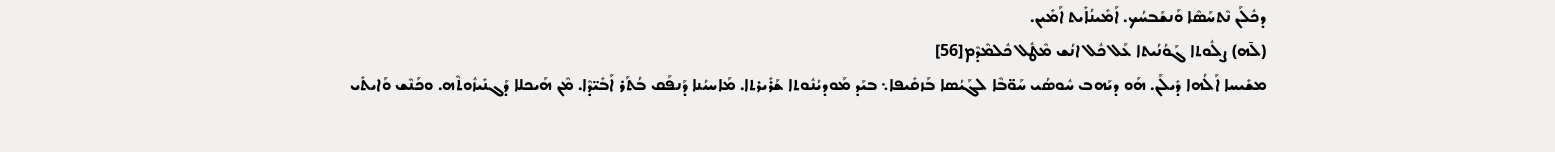ܕܟܽܠܰܢ ܢܶܬܚܰܣܶܐ ܘܰܢܫܰܒܚܳܟ. ܐܰܡܺܝܢܳܐܺܝܬ ܐܰܡܺܝܢ.
(ܠ̄ܗ) ܨܠܽܘܬܐ ܓܰܘܳܢܳܝܬܐ ܥܰܠ ܟܽܠ ܐܢܳܫ ܡܶܛܽܠ ܟܽܠܡܶܕܶܡ[56]
ܡܫܺܝܚܐ ܐܰܠܳܗܐ ܕܺܝܠܰܢ. ܗܰܘ ܕܝܰܗܒ ܚܽܘܣܳܝ ܚܰܘ̈ܒܶܐ ܠܓܰܝܳܣܐ ܒܰܙܩܺܝܦܐ܆ ܒܝܰܕ ܡܰܘܕܝܳܢܽܘܬܐ ܫܰܪܺܝܪܬܐ. ܡܰܐܚܝܳܢܐ ܕܰܢܦܰܩ ܒܳܬܰܪ ܐܰܒܺܝ̈ܕܶܐ. ܡܶܢ ܗܰܝܟܠܐ ܕܰܓܢܺܝܙܽܘܬܶܗ. ܘܟܰܢܶܫ ܘܰܐܝܬܺܝ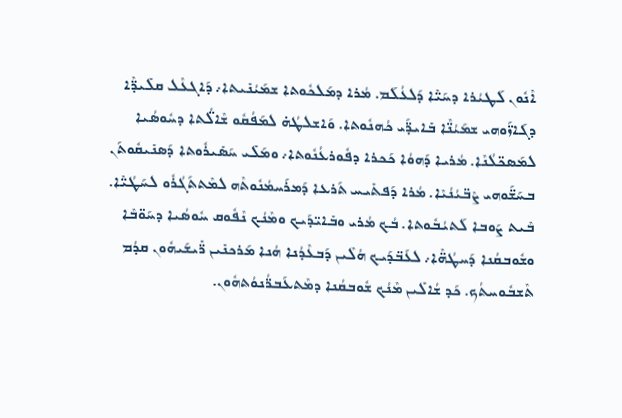ܐܶܢܽܘܢ ܠܰܛܝܳܪܐ ܕܚܰܝ̈ܶܐ ܕܰܠܥܳܠܰܡ. ܡܳܪܐ ܕܡܰܠܟܽܘܬܐ ܫܡܰܝܳܢܺܝܬܐ܇ ܕܰܐܓܥܶܠ ܩܠܺܝܕ̈ܶܐ ܕܓܰܐܙ̈ܰܘܗܝ ܫܡܰܝܳܢ̈ܶܐ ܒܺܐܝܕ̈ܰܝ ܟܳܗܢܽܘܬܐ. ܘܰܐܫܠܛܳܗ̇ ܠܡܰܦܳܩܽܘ ܫܶܐܠ̈ܳܬܐ ܕܚܽܘܣܳܝܐ ܠܡܰܣܟ̈ܠܳܢܶܐ. ܡܳܪܝܐ ܕܰܗܘܳܐ ܟܰܟܪܐ ܕܦܽܘܪܥܳܢܽܘܬܐ܇ ܘܡܰܠܺܝ ܚܰܣܺܝܪܽܘܬܐ ܕܰܣܢܺܝܩܽܘܬܰܢ ܒܚܰܫ̈ܰܘܗܝ ܨܶܒ̈ܝܳܢܳܝܶܐ. ܡܳܪܐ ܕܰܦܬܺܝܚ ܬܰܪܥܐ ܕܰܡܪܰܚܡܳܢܽܘܬܶܗ ܠܡܶܬܬܰܓܳܪܽܘ ܠܚܰܛܳܝ̈ܶܐ. ܒܶܝܬ ܨܰܘܒܐ ܠܰܬܝܳܒܽܘܬܐ. ܒܳܟ ܡܳܪܝ ܘܒܺܐܝ̈ܕܰܝܟ ܘܡܶܢܳܟ ܢܶܦܽܘܩ ܚܽܘܣܳܝܐ ܕܚܰܘ̈ܒܶܐ ܘܫܽܘܒܩܳܢܐ ܕܰܚܛܳܗ̈ܶܐ܇ ܠܥܰܒ̈ܕܰܝܟ ܗܳܠܶܝܢ ܕܰܒܥܶܕܳܢܐ ܗܳܢܐ ܡܰܪܟܢܺܝܢ ܪ̈ܺܝܫܰܝܗܽܘܢ ܩܕܳܡ ܬܶܫܒܽܘܚܬܳܟ. ܟܰܕ ܫܳܐܠܺܝܢ ܡܶܢܳܟ ܫܽܘܒܩܳܢܐ ܕܡܶܬܥܰܒܪ̈ܳܢܘܳܬܗܽܘܢ.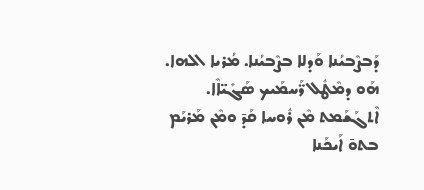ܕܰܒܨܶܒܝܳܢܐ ܘܰܕܠܐ ܒܨܶܒܝܳܢܐ. ܡܳܪܝܐ ܐܠܗܐ. ܗܰܘ ܕܡܶܛܽܠ ܪ̈ܰܚܡܰܝܟ ܣܰܓܺܝ̈ܐܶܐ. ܐܶܬܓܰܫܰܡܬ ܡܶܢ ܪܽܘܚܐ ܩܰܕ̄ ܘܡܶܢ ܡܰܪܝܰܡ ܒܬܘ̄ ܐܰܝܟܰܢܐ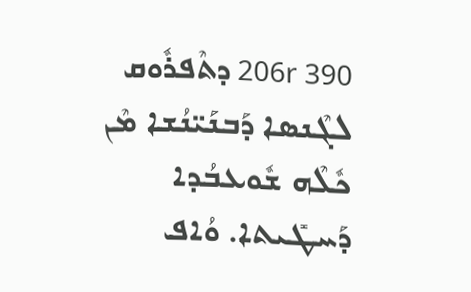206r 390 ܕܬܶܦܪܽܘܩ ܠܓܶܢܣܐ ܕܰܒܢܰܝ̈ܢܳܫܐ ܡܶܢ ܟܽܠܶܗ ܫܽܘܥܒܳܕܐ ܕܰܚܛܺܝܬܐ. ܘܳܐܦ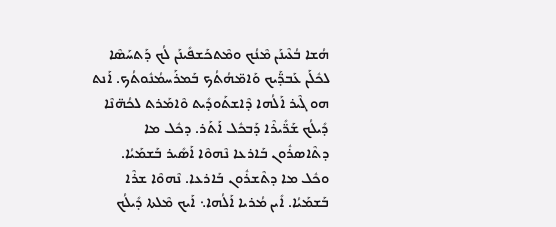ܗܳܫܐ ܒܳܥܶܝܢܰܢ ܡܶܢܳܟ ܘܡܶܬܟܰܫܦܺܝܢܰܢ ܠܳܟ ܕܰܬܚܰܣܶܐ ܠܟܽܠܰܢ ܥܰܒܕ̈ܰܝܟ ܘܰܐܡ̈ܗܳܬܳܟ ܒܰܡܪܰܚܡܳܢܽܘܬܳܟ. ܐܰܢܬ ܗܘ ܓܶܝܪ ܐܰܠܳܗܐ ܕܶܐܫܬܰܘܕܺܝܬ ܘܶܐܡܰܪܬ ܠܟܳܗ̈ܢܶܐ ܕܺܝܠܳܟ ܫܰܪ̈ܺܝܪܶܐ ܕܰܒܟܽܠ ܐܰܬܰܪ. ܕܟܽܠ ܡܐ ܕܬܶܐܣܪܽܘܢ ܒܰܐܪܥܐ ܢܶܗܘܶܐ ܐܰܣܺܝܪ ܒܰܫܡܰܝܳܐ. ܘܟܽܠ ܡܐ ܕܬܶܫܪܽܘܢ ܒܰܐܪܥܐ. ܢܶܗܘܶܐ ܫܪܶܐ ܒܰܫܡܰܝܳܐ. ܐܺܝܢ ܡܳܪܝܐ ܐܰܠܳܗܐ܆ ܐܰܝܟ ܡܶܠܬܐ ܕܺܝܠܳܟ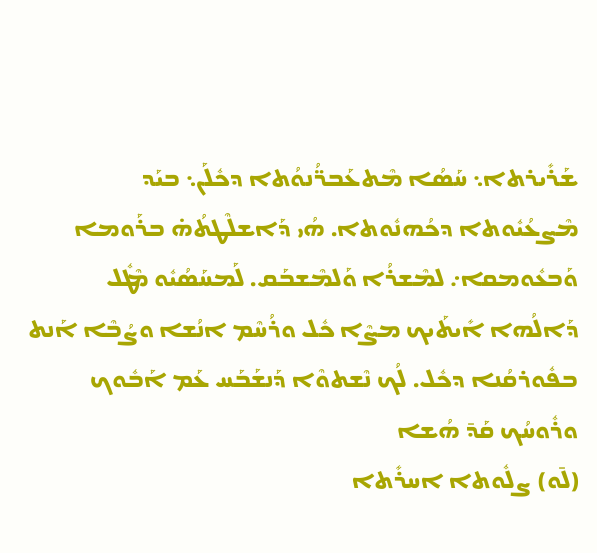ܫܰܪܺܝܪܬܐ܆ ܚܰܣܳܐ ܡܶܬܥܰܒܪ̈ܳܢܘܳܬܐ ܕܟܽܠܰܢ܆ ܒܝܰܕ ܡܶܨܥܳܝܽܘܬܐ ܕܟܳܗܢܽܘܬܐ. ܗܳܝ ܕܰܐܫܠܶܛܬܳܗ̇ ܒܪܰܘܡܐ ܘܰܒܥܽܘܡܩܐ܇ ܠܡܶܫܪܳܐ ܘܰܠܡܶܫܒܰܩ. ܠܰܡܚܰܣܳܝܽܘ ܡܶܛܽܠ ܕܰܐܠܳܗܐ ܐܺܝܬܰܝܟ ܡܨܶܐ ܟܽܠ ܘܪܳܚܶܡ ܐܢܳܫܐ ܘܨܳܒܶܐ ܐܰܢܬ ܒܦܽܘܪܩܳܢܐ ܕܟܽܠ. ܠܳܟ ܢܶܫܬܘܶܐ ܕܰܢܫܰܒܰܚ ܥܰܡ ܐܰܒܽܘܟ ܘܪܽܘܚܳܟ ܩܰܕ̄ ܗܳܫܐ
(ܠ̄ܘ) ܨܠܽܘܬܐ ܐܚܪܺܬܐ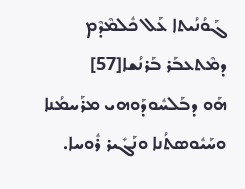ܓܰܘܳܢܳܝܬܐ ܥܰܠ ܟܽܠܡܶܕܶܡ ܕܡܶܬܥܒܰܪ ܒܰܪܢܳܫܐ[57]
ܗܰܘ ܕܒܰܠܚܽܘܕܰܘܗܝ ܡܪܰܚܡܳܢܐ ܘܚܰܝܽܘܣܬܳܢܐ ܘܢܰܓܺܝܪ ܪܽܘܚܐ.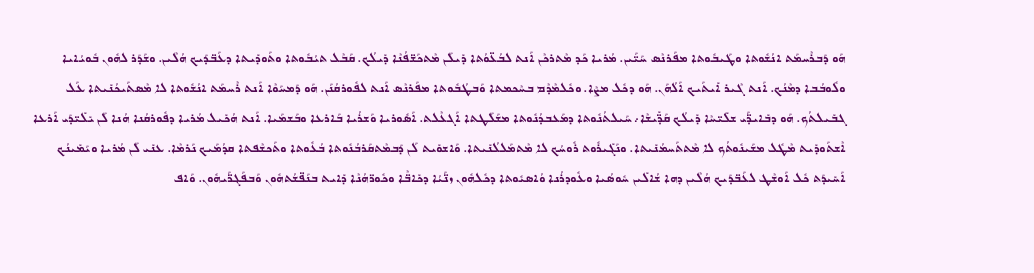ܗܰܘ ܕܰܒܪܶܚܡܰܬ ܐܢܳܫܽܘܬܐ ܘܛܰܝܒܽܘܬܐ ܡܦܰܪܢܶܣ ܚܰܝ̈ܰܝܢ. ܡܳܪܝܐ ܟܰܕ ܡܶܬܪܟܶܢ ܐܰܢܬ ܠܒܳܥ̈ܘܳܬܐ ܕܺܝܠܰܢ ܡܶܬܟܰܫ̈ܦܳܢܶܐ ܕܺܝܠܳܟ. ܩܰܒܶܠ ܬܝܳܒܽܘܬܐ ܘܬܰܘܕܺܝܬܐ ܕܥܰܒ̈ܕܰܝܟ ܗܳܠܶܝܢ. ܘܫܰܕܰܪ ܠܗܽܘܢ ܒܽܘܝܳܐܝܐ ܘܠܽܘܒܳܒܐ ܕܡܶܢܳܟ. ܐܰܢܬ ܓܶܝܪ ܐܺܝܬܰܝܟ ܐܰܠܳܗܰܢ. ܗܰܘ ܕܟܽܠ ܡܨܶܐ. ܘܟܽܠܡܶܕܶܡ ܒܚܶܟܡܬܐ ܘܰܒܛܳܒܽܘܬܐ ܡܦܰܪܢܶܣ ܐܰܢܬ ܠܦܽܘܪܩܳܢܰܢ. ܗܰܘ ܕܰܡܚܰܘܶܐ ܐܰܢܬ ܪܶܚܡܰܬ ܐܢܳܫܽܘܬܐ ܠܐ ܡܶܣܬܰܝܟܳܢܺܝܬܐ ܥܰܠ ܓܒܺܝܠܬܳܟ. ܗܰܘ ܕܒܺܐܝܕ̈ܰܝ ܫܠܺܝ̈ܚܶܐ ܕܺܝܠܳܟ ܩܰܕ̈ܺܝܫܶܐ܇ ܚܰܝܠܬܳܢܽܘܬܐ ܕܡܰܥܒܕܳܢܽܘܬܐ ܡܫܰܠܰܛܬܐ ܐܰܓܥܶܠܬ. ܐܰܣܽܘܪܝܐ ܘܰܫܪܳܝܐ ܒܰܐܪܥܐ ܘܒܰܫܡܰܝܐ. ܐܰܢܬ ܗܳܟܺܝܠ ܡܳܪܝܐ ܕܦܽܘܪܩܳܢܐ ܗܳܢܐ ܠܰܢ ܝܺܠܺܝ̈ܕܰܝ ܐܰܪܥܐ ܐܶܫܬܰܘܕܺܝܬ ܡܶܛܽܠ ܡܫܰܝܢܽܘܬܳܟ ܠܐ ܡܶܬܬܰܚܡܳܢܺܝܬܐ. ܘܢܰܓܺܝܪܽܘܬ ܪܽܘܚܳܟ ܠܐ ܡܶܬܡܰܠܠܳܢܺܝܬܐ. ܘܰܐܫܘܺܝܬ ܠܰܢ ܕܰܒܡܶܬܩܰܪܒܳܢܽܘܬܐ ܒܳܥܽܘܬܐ ܘܬܰܟܫܶܦܬܐ ܩܕܳܡܰܝܟ ܢܰܪܡܶܐ. ܥܢܺܝ ܠܰܢ ܡܳܪܝܐ ܘܝܰܡܺܝܢܳܟ ܐܰܚܺܝܕܰܬ ܟܽܠ ܐܰܘܫܶܛ ܠܥܰܒ̈ܕܰܝܟ ܗܳܠܶܝܢ ܕܗܐ ܫܳܐܠܺܝܢ ܚܽܘܣܳܝܐ ܘܥܽܘܕܪܳܢܐ ܘܳܐܣܝܽܘܬܐ ܕܟܽܠܗܽܘܢ ܙܢ̈ܰܝܳܐ ܕܟܺܐܒ̈ܶܐ ܘܟܽܘܪ̈ܗܳܢܶܐ ܕܺܐܝܬ ܒܢܰܦ̈ܫܳܬܗܽܘܢ ܘܰܒܦܰܓܪ̈ܰܝܗܽܘܢ. ܘܰܐܦ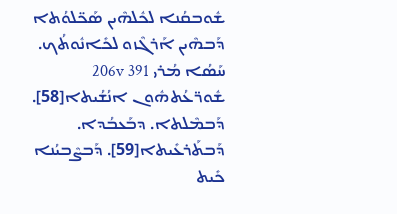ܫܽܘܒܩܳܢܐ ܠܟܽܠܗܶܝܢ ܣܰܟ̈ܠܘܳܬܐ ܕܰܒܗܶܝܢ ܐܰܪܓܶܙܘ ܠܟܺܐܢܽܘܬܳܟ. ܚܰܣܳܐ ܡܳܪܝ 206v 391 ܫܽܘܪ̈ܥܳܬܗܽܘܢ ܐܢܳܫܳܝܬܐ[58]. ܕܰܒܡܶܠܬܐ. ܕܒܰܥܒܳܕܐ. ܕܰܒܬܰܪܥܺܝܬܐ[59]. ܕܰܒܨܶܒܝܳܢܐ ܟܺܝܬ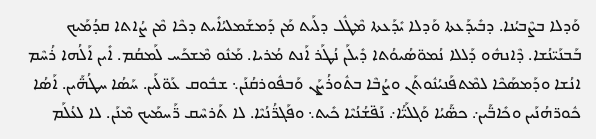ܘܰܕܠܐ ܒܨܶܒܝܳܢܐ. ܕܒܺܝܕܰܥܬܐ ܘܰܕܠܐ ܝܺܕܰܥܬܐ ܡܶܛܽܠ ܕܠܰܝܬ ܡܰܢ ܕܰܡܫܰܡܠܝܳܐܺܝܬ ܕܟܶܐ ܡܶܢ ܨܳܐܬܐ ܩܕܳܡܰܝܟ ܒܰܒܢܰܝ̈ܢܳܫܐ. ܕܶܐܢܗܽܘ ܕܰܠܠܐ ܢܳܡܘ̈ܣܳܝܘܳܬܐ ܕܺܝܠܰܢ ܢܳܛܰܪ ܐܰܢܬ ܡܳܪܝܐ. ܡܰܢܽܘ ܡܶܫܟܰܚ ܠܰܡܩܳܡ. ܐܺܝܢ ܐܰܠܳܗܐ ܪܳܚܶܡ ܐܢܳܫܐ ܘܕܰܡܣܰܟܶܐ ܠܡܶܬܦܰܢܝܳܢܽܘܬܰܢ ܘܨܳܒܶܐ ܒܬܽܘܪܳܨܰܢ ܘܰܒܦܽܘܪܩܳܢܰܢ܆ ܫܒܽܘܩ ܥܰܘ̈ܠܰܝܢ. ܚܰܣܳܐ ܚܛܳܗ̈ܰܝܢ. ܐܰܣܳܐ ܟܽܘܪ̈ܗܳܢܰܝܢ ܘܟܺܐܒ̈ܰܝܢ܇ ܟܣ̈ܰܝܳܐ ܘܰܓܠܰܝ̈ܳܐ܇ ܢܰܦ̈ܫܳܢܳܝܶܐ ܟܺܝܬ܆ ܘܦܰܓܪ̈ܳܢܳܝܶܐ. ܠܐ ܬܰܪܚܶܩ ܪ̈ܰܚܡܰܝܟ ܡܶܢܰܢ. ܠܐ ܠܥܳܠܰܡ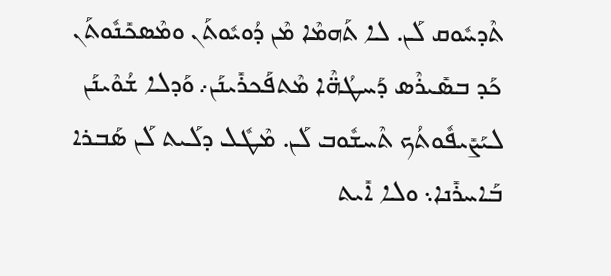ܬܶܕܚܽܘܩ ܠܰܢ. ܠܐ ܬܰܗܡܶܐ ܡܶܢ ܕܳܘܝܽܘܬܰܢ ܘܡܶܣܟܺܢܽܘܬܰܢ ܟܰܕ ܒܣܺܝܪܶܣ ܕܰܚܛܳܗ̈ܶܐ ܡܶܬܦܰܟܪܺܝܢܰܢ܇ ܘܰܕܠܐ ܫܳܘܶܝܢܰܢ ܠܝܰܨܺܝܦܽܘܬܳܟ ܬܶܚܫܽܘܒ ܠܰܢ. ܡܶܛܽܠ ܕܠܰܝܬ ܠܰܢ ܣܰܒܪܐ ܒܰܐܚܪܺܢܐ܆ ܘܠܐ ܐܺܝܬ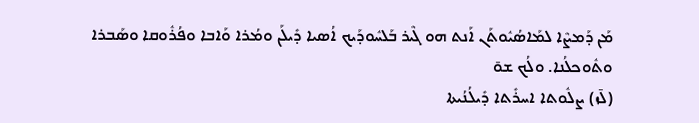ܡܰܢ ܕܰܡܨܶܐ ܠܡܰܐܣܳܝܽܘܬܰܢ ܐܰܢܬ ܗܘ ܓܶܝܪ ܒܰܠܚܽܘܕܰܝܟ ܐܳܣܝܐ ܕܺܝܠܰܢ ܘܡܳܪܐ ܘܰܐܒܐ ܘܦܳܪܽܘܩܐ ܘܣܰܒܪܐ ܘܬܽܘܟܠܳܢܐ. ܘܠܳܟ ܫܘ̄
(ܠ̄ܙ) ܨܠܽܘܬܐ ܐܚܪܺܬܐ ܕܺܝܠܳܢܳܝܬܐ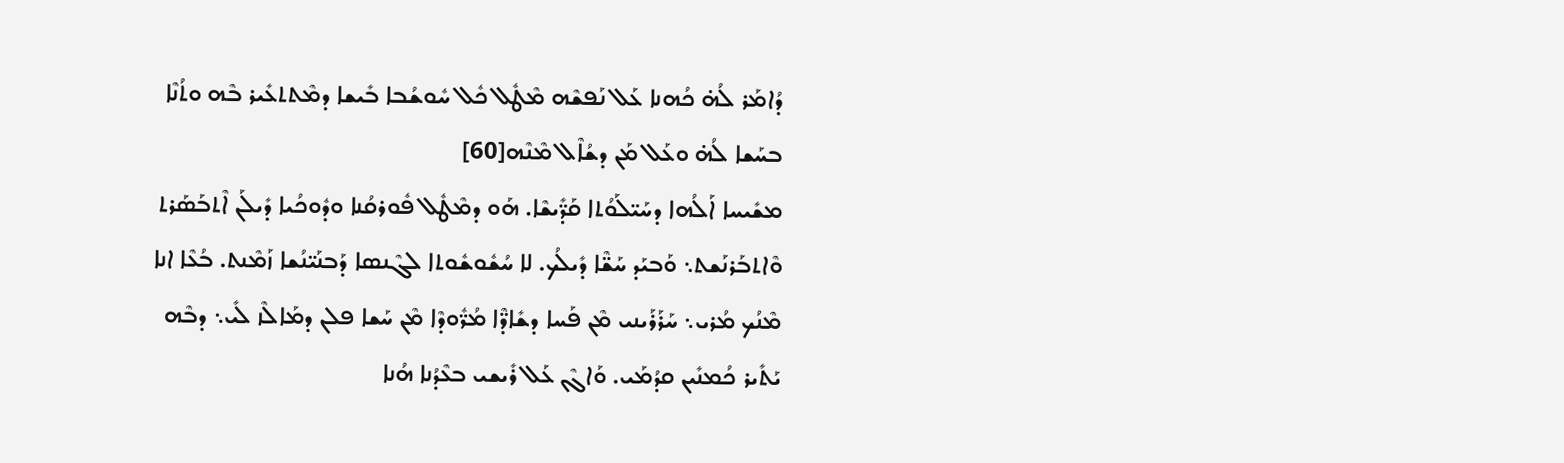ܕܳܐܡܰܪ ܠܳܗ̇ ܟܳܗܢܐ ܥܰܠ ܢܰܦܫܶܗ ܡܶܛܽܠ ܟܽܠ ܚܽܘܫܳܒܐ ܒܺܝܫܐ ܕܡܶܬܬܥܺܝܪ ܒܶܗ ܘܬܳܢܶܐ ܒܚܰܫܐ ܠܳܗ̇ ܘܥܰܠ ܡܰܢ ܕܫܳܐܶܠ ܡܶܢܶܗ[60]
ܡܫܺܝܚܐ ܐܰܠܳܗܐ ܕܚܰܝ̈ܠܰܘܳܬܐ ܩܰܕ̈ܺܝܫܶܐ. ܗܰܘ ܕܡܶܛܽܠ ܦܽܘܪܩܳܢܐ ܘܕܽܘܟܳܝܐ ܕܺܝܠܰܢ ܐܶܬܒܰܣܰܪܬ ܘܶܐܬܒܰܪܢܰܫܬ܆ ܘܰܒܝܰܕ ܚܰܫ̈ܶܐ ܕܺܝܠܳܟ. ܠܐ ܚܳܫܽܘܫܽܘܬܐ ܠܓܶܢܣܐ ܕܰܒܢܰܝ̈ܢܳܫܐ ܙܰܡܶܢܬ. ܒܳܥܶܐ ܐܢܐ ܡܶܢܳܟ ܡܳܪܝ܆ ܚܰܪܰܪܰܝܢܝ ܡܶܢ ܦܰܚܐ ܕܫܺܐܕ̈ܶܐ ܡܳܪ̈ܽܘܕܶܐ ܡܶܢ ܚܰܫܐ ܦܠܢ ܕܡܰܐܠܶܙ ܠܺܝ܆ ܕܒܶܗ ܝܰܬܺܝܪ ܟܳܡܢܺܝܢ ܩܕܳܡܰܝ. ܘܰܐܓܶܢ ܥܰܠ ܪܺܝܫܝ ܒܥܶܕܳܢܐ ܗܳܢܐ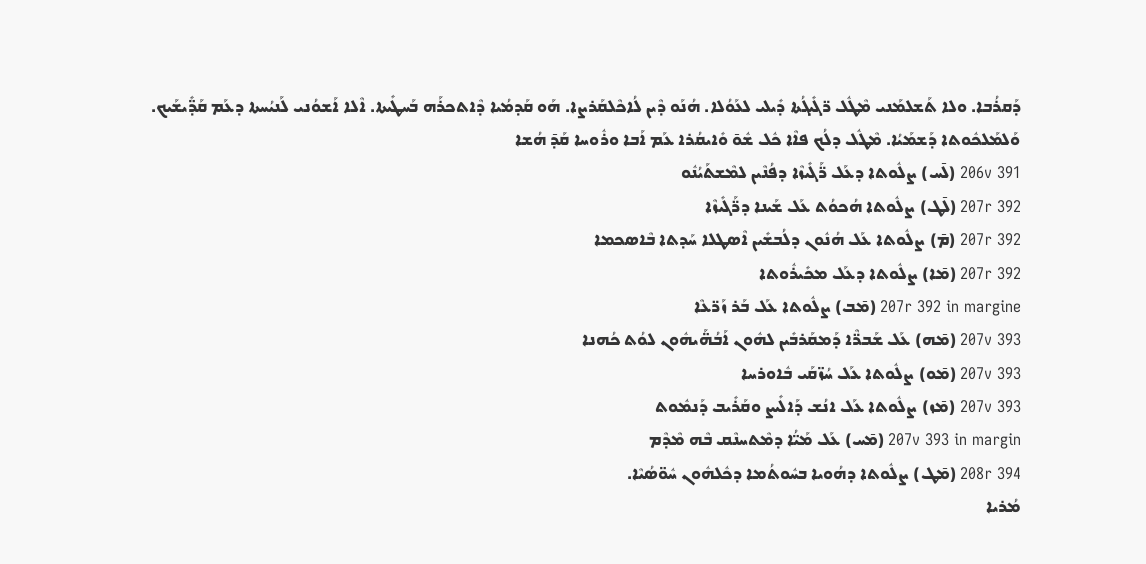ܕܰܩܪܳܒܐ. ܘܠܐ ܬܰܫܠܡܰܢܝ ܡܶܛܽܠ ܪ̈ܓܺܝܓܳܬܐ ܕܺܝܠܝ ܠܥܰܘܳܠܐ. ܗܳܢܰܘ ܕܶܝܢ ܠܳܐܟܶܠܩܰܪܨܐ. ܗܰܘ ܩܰܕܡܳܝܐ ܕܶܐܬܟܪܰܗ ܒܰܚܛܺܝܬܐ. ܐܶܠܐ ܐܰܫܘܳܢܝ ܠܰܢܝܳܚܬܐ ܕܥܰܡ ܩܰܕ̈ܺܝܫܰܝܟ. ܘܰܠܡܰܠܟܽܘܬܐ ܕܰܫܡܰܝܳܐ. ܡܶܛܽܠ ܕܠܳܟ ܦܐܶܐ ܟܽܠ ܫܽܘ̄ ܘܺܐܝܩܳܪܐ ܥܰܡ ܐܰܒܐ ܘܪܽܘܚܐ ܩܰܕ̄ ܗܳܫܐ
206v 391 (ܠ̄ܚ) ܨܠܽܘܬܐ ܕܥܰܠ ܪ̈ܰܓܺܝܙܶܐ ܕܦܳܢܶܝܢ ܠܡܶܫܬܰܝܳܢܽܘ
207r 392 (ܠ̄ܛ) ܨܠܽܘܬܐ ܗܳܟܘܳܬ ܥܰܠ ܫܰܝܢܐ ܕܪ̈ܰܓܺܝܙܶܐ
207r 392 (ܡ̄) ܨܠܽܘܬܐ ܥܰܠ ܗܳܢܽܘܢ ܕܠܳܒܫܺܝܢ ܐܶܣܛܠܐ ܚܰܕܬܐ ܒܶܐܣܟܡܐ
207r 392 (ܡ̄ܐ) ܨܠܽܘܬܐ ܕܥܰܠ ܡܟܺܝܪܽܘܬܐ
207r 392 in margine (ܡ̄ܒ) ܨܠܽܘܬܐ ܥܰܠ ܒܰܪ ܙܰܪ̈ܥܶܐ
207v 393 (ܡ̄ܗ) ܥܰܠ ܫܰܒܪ̈ܶܐ ܕܰܡܩܰܪܒܺܝܢ ܠܗܽܘܢ ܐܰܒܳܗ̈ܰܝܗܽܘܢ ܠܘܳܬ ܟܳܗܢܐ
207v 393 (ܡ̄ܘ) ܨܠܽܘܬܐ ܥܰܠ ܚܳܙ̈ܩܰܝ ܒܽܐܘܪܚܐ
207v 393 (ܡ̄ܙ) ܨܠܽܘܬܐ ܥܰܠ ܐܢܳܫ ܕܰܐܠܺܝܨ ܘܩܰܪܺܝܒ ܕܰܢܡܽܘܬ
207v 393 in margin (ܡ̄ܚ) ܥܰܠ ܡܰܝ̈ܳܐ ܕܡܶܬܚܢܶܩ ܒܶܗ ܡܶܕܶܡ
208r 394 (ܡ̄ܛ) ܨܠܽܘܬܐ ܕܗܳܘܝܐ ܒܚܽܘܬܳܡܐ ܕܟܽܠܗܽܘܢ ܚܽܘ̈ܣܳܝܶܐ.
ܡܳܪܝܐ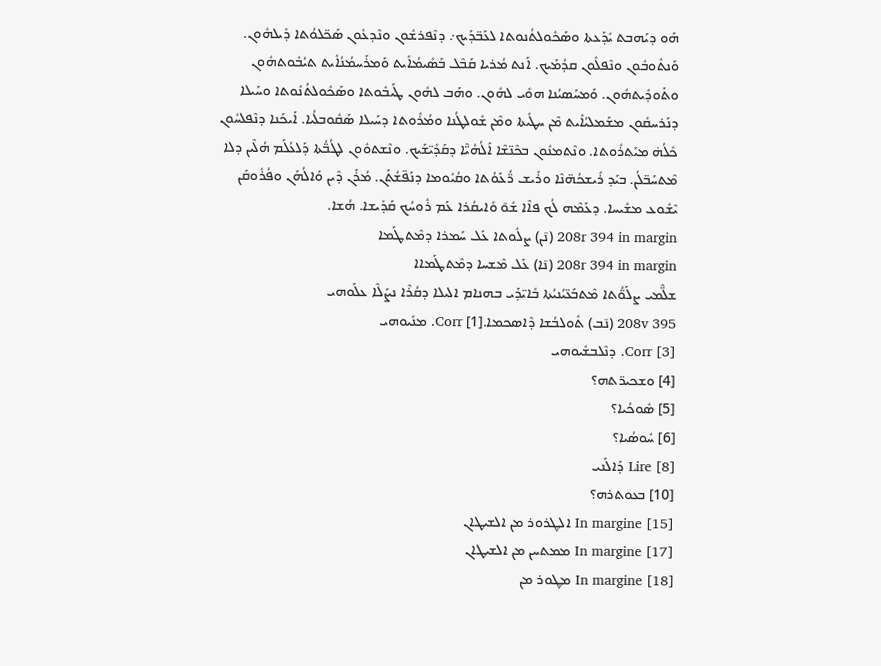ܗܰܘ ܕܝܰܗܒܬ ܝܺܕܰܥܬܐ ܘܣܰܟܽܘܠܬܳܢܘܬܐ ܠܥܰܒ̈ܕܰܝܟ܇ ܕܢܶܦܪܫܽܘܢ ܘܢܶܕܥܽܘܢ ܣܰܟ̈ܠܘܳܬܐ ܕܺܝܠܗܽܘܢ. ܘܰܢܬܽܘܒܽܘܢ ܘܢܶܦܠܽܘܢ ܩܕܳܡܰܝܟ. ܐܰܢܬ ܡܳܪܝܐ ܩܰܒܶܠ ܒܰܣܺܝܡܳܐܺܝܬ ܘܰܡܪܰܚܡܳܢܳܐܺܝܬ ܬܝܳܒܽܘܬܗܽܘܢ ܘܬܰܘܕܺܝܬܗܽܘܢ. ܘܰܡܚܰܣܝܳܢܐ ܗܘܺܝ ܠܗܽܘܢ. ܘܗܰܒ ܠܗܽܘܢ ܛܰܝܒܽܘܬܐ ܘܣܰܟܽܘܠܬܳܢܽܘܬܐ ܘܚܰܝܠܐ ܕܢܰܪܚܩܽܘܢ ܡܫܰܡܠܝܳܐܺܝܬ ܡܶܢ ܚܛܺܝܬܐ ܘܡܶܢ ܫܽܘܠܛܳܢܐ ܘܡܳܪܽܘܬܐ ܕܚܰܝܠܐ ܣܰܩܽܘܒܠܳܝܐ. ܐܰܝܟܰܢܐ ܕܢܶܦܠܚܽܘܢ ܟܽܠܳܗ̇ ܡܝܰܬܪܽܘܬܐ. ܘܢܶܬܡܢܽܘܢ ܒܟܶܢ̈ܫܶܐ ܐܰܠܳܗܳܝ̈ܶܐ ܕܩܰܕܺܝ̈ܫܰܝܟ. ܘܢܶܫܬܘܽܘܢ ܠܛܳܒ̈ܳܬܐ ܕܰܠܥܳܠܰܡ ܗܳܠܶܝܢ ܕܠܐ ܡܶܬܚܰܒ̈ܠܳܢ. ܒܝܰܕ ܪܺܝܫܟܳܗ̈ܢܶܐ ܘܪܺܝܫ ܪ̈ܳܥܰܘܳܬܐ ܘܩܳܝܽܘܡܐ ܕܢܰܦ̈ܫܳܬܰܢ. ܡܳܪܰܢ ܕܶܝܢ ܘܰܐܠܳܗܰܢ ܘܦܳܪܽܘܩܰܢ ܝܶܫܽܘܥ ܡܫܺܝܚܐ. ܕܥܰܡܶܗ ܠܳܟ ܦܐܶܐ ܫܽܘ̄ ܘܺܐܝܩܳܪܐ ܥܰܡ ܪܽܘܚܳܟ ܩܰܕܺܝܫܐ. ܗܳܫܐ.
208r 394 in margin (ܢ̄ܢ) ܨܠܽܘܬܐ ܥܰܠ ܚܰܡܪܐ ܕܡܶܬܛܰܡܐ
208r 394 in margin (ܢ̄ܐ) ܥܰܠ ܡܶܫܚܐ ܕܡܶܬܛܰܡܐܐ
ܫܠ̈ܶܡܝ ܨܠܰܘ̈ܳܬܐ ܡܶܬܒܰܥ̈ܝܳܢܝܳܬܐ ܒܺܐܝ̈ܕܰܝ ܒܗܢܐܡ ܐܠܝܠܐ ܕܩܳܪܶܐ ܢܨܰܠܶܐ ܥܠܰܘܗܝ
208v 395 (ܢ̄ܒ) ܬܽܘܠܒܳܫܐ ܕܶܐܣܟܡܐ.[1] Corr. ܡܢܺܝܘܗܝ
[3] Corr. ܕܢܶܠܒܫܺܝܘܗܝ
[4] ܘܫܟܝܪ̈ܬܗ؟
[5] ܣܽܘܟܳܝܐ؟
[6] ܚܽܘܣܳܝܐ؟
[8] Lire ܕܰܐܠܰܢܝ
[10] ܒܥܘܬܪܗ؟
[15] In margine ܐܠܜܪܘܪ ܡܢ ܐܠܫܝܛܐܢ
[17] In margine ܡܡܬܚܢ ܡܢ ܐܠܫܝܛܐܢ
[18] In margine ܡܜܘܪ ܡܢ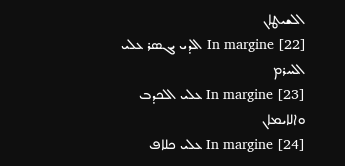ܐܠܫܝܛܐܢ
[22] In margine ܐܠܕܝ ܝܓܣܪ ܥܠܝ ܐܠܚܪܡ
[23] In margine ܥܠܝ ܐܠܟܕܒ ܘܐܠܐܝܡܐܢ
[24] In margine ܥܠܝ ܟܠܐܦ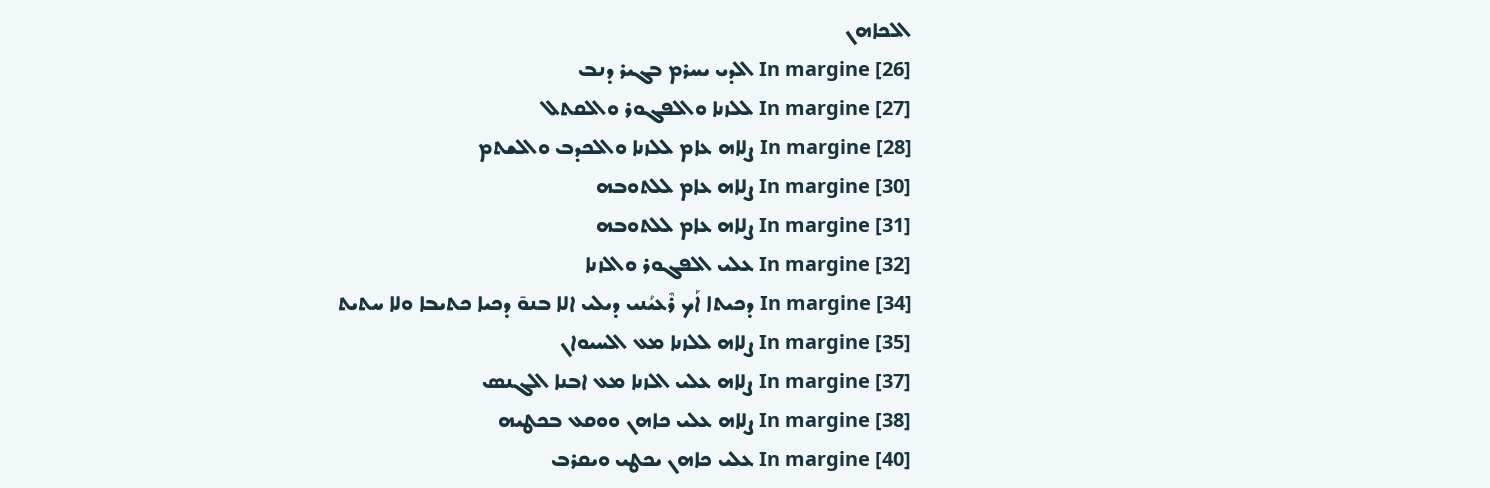ܐܠܟܐܗܢ
[26] In margine ܐܠܕܝ ܝܚܪܡ ܒܓܝܪ ܕܢܒ
[27] In margine ܠܠܙܢܐ ܘܐܠܦܓܘܪ ܘܐܠܩܬܠ
[28] In margine ܨܠܐܗ ܥܐܡ ܠܠܙܢܐ ܘܐܠܟܕܒ ܘܐܠܫܬܡ
[30] In margine ܨܠܐܗ ܥܐܡ ܠܠܬܘܒܗ
[31] In margine ܨܠܐܗ ܥܐܡ ܠܠܬܘܒܗ
[32] In margine ܥܠܝ ܐܠܦܓܘܪ ܘܐܠܙܢܐ
[34] In margine ܕܟܝܬܐ ܐܰܟ ܪܶܥܝܳܢܝ ܕܝܠܝ ܐܠܐ ܒܢܘ̄ ܕܟܝܐ ܟܬܝܒܐ ܘܠܐ ܚܬܝܬ
[35] In margine ܨܠܐܗ ܠܠܙܢܐ ܡܥ ܐܠܚܝܘܐܢ
[37] In margine ܨܠܐܗ ܥܠܝ ܐܠܙܢܐ ܡܥ ܐܒܢܐ ܐܠܓܢܣ
[38] In margine ܨܠܐܗ ܥܠܝ ܟܐܗܢ ܘܘܩܥ ܒܟܛܝܗ
[40] In margine ܥܠܝ ܟܐܗܢ ܝܟܛܝ ܘܝܩܪܒ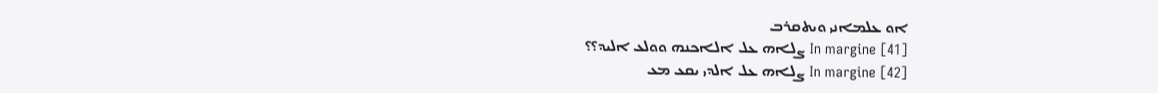ܐܘ ܥܠܡܐܢܝ ܘܝܬܩܪܒ
[41] In margine ܨܠܐܗ ܥܠ ܐܠܐܟܢܗ ܘܘܠܥ ܐܠܝܕ؟؟
[42] In margine ܨܠܐܗ ܥܠ ܐܠܕܝ ܝܩܥ ܡܥ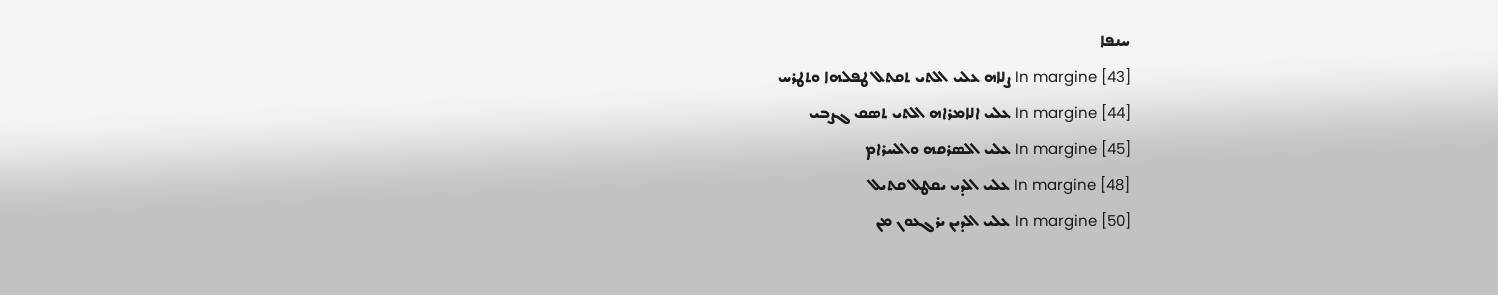ܚܢܦܐ
[43] In margine ܨܠܐܗ ܥܠܝ ܐܠܬܝ ܬܩܬܠ ܛܦܠܗܐ ܘܬܛܪܚ
[44] In margine ܥܠܝ ܐܠܐܡܪܐܗ ܐܠܬܝ ܬܣܩ ܓܨܒܝ
[45] In margine ܥܠܝ ܐܠܣܪܩܗ ܘܐܠܚܪܐܡ
[48] In margine ܥܠܝ ܐܠܕܝ ܝܩܛܠ ܩܬܝܠ
[50] In margine ܥܠܝ ܐܠܕܝܢ ܝܪܓܥܘܢ ܡܢ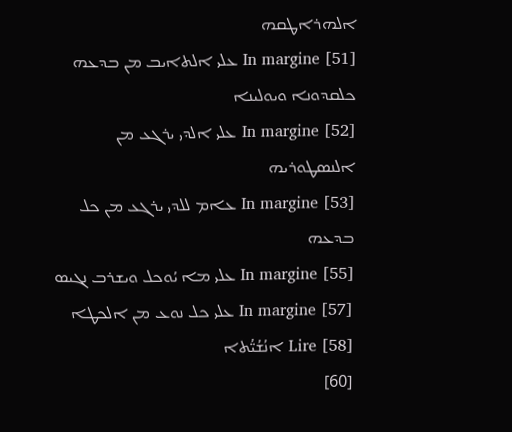ܐܠܗܪܐܛܩܗ
[51] In margine ܥܠܝ ܐܠܬܐܝܒ ܡܢ ܒܕܥܗ ܟܠܩܕܘܢܐ ܘܝܘܠܝܢܐ
[52] In margine ܥܠܝ ܐܠܕܝ ܝܪܓܥ ܡܢ ܐܠܢܣܛܘܪܝܗ
[53] In margine ܥܐܡ ܠܠܕܝ ܝܪܓܥ ܡܢ ܟܠ ܒܕܥܗ
[55] In margine ܥܠܝ ܡܐ ܝܳܘܟܠ ܘܝܫܪܒ ܢܓܝܣ
[57] In margine ܥܠܝ ܟܠ ܢܘܥ ܡܢ ܐܠܟܛܐ
[58] Lire ܐܢܳܫܳܝ̈ܳܬܐ
[60]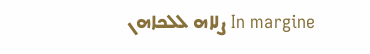In margine ܨܠܐܗ ܠܠܟܐܗܢ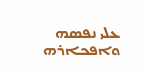ܥܠܝ ܢܦܣܗ ܘܐܦܟܐܪܗ